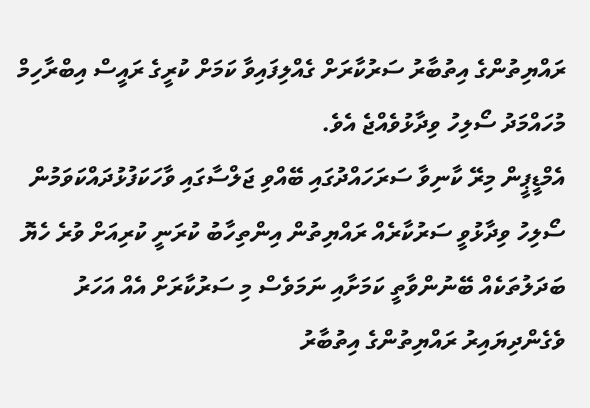ރައްޔިތުންގެ އިތުބާރު ސަރުކާރަށް ގެއްލިފައިވާ ކަމަށް ކުރީގެ ރައީސް އިބްރާހިމް މުހައްމަދު ސޯލިހު ވިދާޅުވެއްޖެ އެވެ.
އެމްޑީޕީން މިރޭ ކާނިވާ ސަރަހައްދުގައި ބޭއްވި ޖަލްސާގައި ވާހަކަފުޅުދައްކަވަމުން ސޯލިހު ވިދާޅުވީ ސަރުކާރެއް ރައްޔިތުން އިންތިހާބު ކުރަނީ ކުރިއަށް ވުރެ ހެޔޮ ބަދަލުތަކެއް ބޭނުންވާތީ ކަމަށާއި ނަމަވެސް މި ސަރުކާރަށް އެއް އަހަރު ވެގެންދިޔައިރު ރައްޔިތުންގެ އިތުބާރު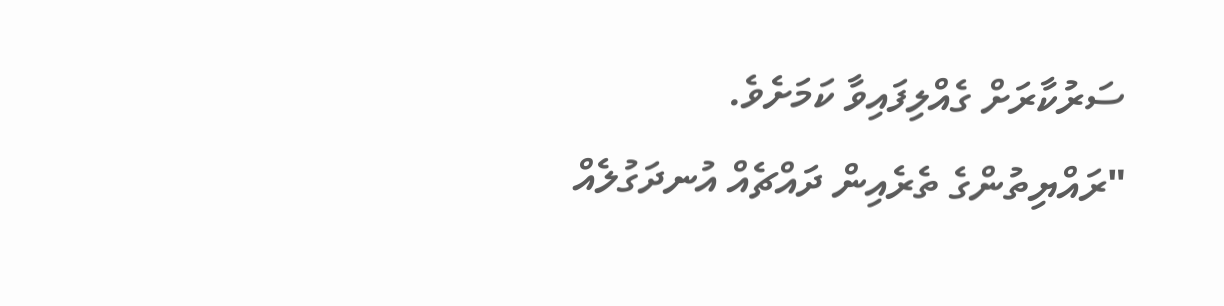ސަރުކާރަށް ގެއްލިފައިވާ ކަމަށެވެ.
"ރައްޔިތުންގެ ތެރެއިން ދައްޗެއް އުނދަގުލެއް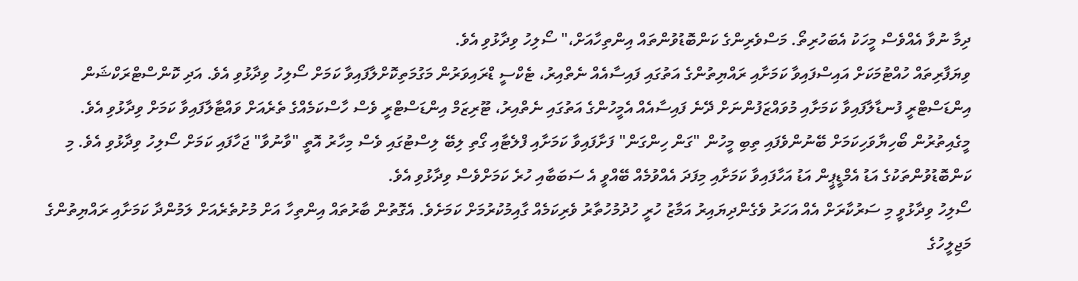ދިމާ ނުވާ އެއްވެސް މީހަކު އެބަހުރިތޯ. މަސްވެރިންގެ ކަންބޮޑުވުންތައް އިންތިހާއަށް،" ސޯލިހު ވިދާޅުވި އެވެ.
ވިޔަފާރިތައް ހުއްޓުމަކަށް އައިސްފައިވާ ކަމަށާއި ރައްޔިތުންގެ އަތުގައި ފައިސާއެއް ނެތްއިރު، ޓެކްސީ ޑްރައިވަރުން މަގުމަތިކޮށްލާފައިވާ ކަމަށް ސޯލިހު ވިދާޅުވި އެވެ. އަދި ކޮންސްޓްރަކްޝަން އިންޑަސްޓްރީ ފުނޑާލާފައިވާ ކަމަށާއި މުވައްޒަފުންނަށް ދޭނެ ފައިސާއެއް އެމީހުންގެ އަތުގައި ނެތްއިރު، ޓޫރިޒަމް އިންޑަސްޓްރީ ވެސް ހާސްކަމެއްގެ ތެރެއަށް ވައްޓާލާފައިވާ ކަމަށް ވިދާޅުވި އެވެ.
މީގެއިތުރުން ބޯހިޔާވަހިކަމަށް ބޭނުންވެފައި ތިބި މީހުން "ގަން ހިންގަން" ފަށާފައިވާ ކަމަށާއި ފްލެޓާއި ގޯތި ލިބޭ ލިސްޓުގައި ވެސް މިހާރު އޮތީ "ވާނުވާ" ޖަހާފައި ކަމަށް ސޯލިހު ވިދާޅުވި އެވެ. މި ކަންބޮޑުވުންތަކުގެ އަޑު އެމްޑީޕީން އަޑު އަހާފައިވާ ކަމަށާއި މިފަދަ އެއްވުމެއް ބޭއްވީ އެ ސަބަބާއި ހުރެ ކަމަށްވެސް ވިދާޅުވި އެވެ.
ސޯލިހު ވިދާޅުވީ މި ސަރުކާރަށް އެއް އަހަރު ވެގެންދިޔައިރު އަމާޒު ހުރީ ހުދުމުހުތާރު ވެރިކަމެއް ގާއިމުކުރުމަށް ކަމަށެވެ. އެގޮތުން ބާރުތައް އިންތިހާ އަށް މުށުތެރެއަށް ލަމުންދާ ކަމަށާއި ރައްޔިތުންގެ މަޖިލީހުގެ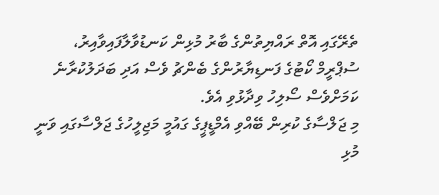ތެރޭގައި އޮތް ރައްޔިތުންގެ ބާރު މުޅިން ކަނޑުވާލާފައިވާއިރު، ސުޕްރީމް ކޯޓުގެ ފަނޑިޔާރުންގެ ބެންޗު ވެސް އަދި ބަދަލުކުރާނެ ކަމަށްވެސް ސޯލިހު ވިދާޅުވި އެވެ.
މި ޖަލްސާގެ ކުރިން ބޭއްވި އެމްޑީޕީގެ ގައުމީ މަޖިލީހުގެ ޖަލްސާގައި ވަނީ މުޅި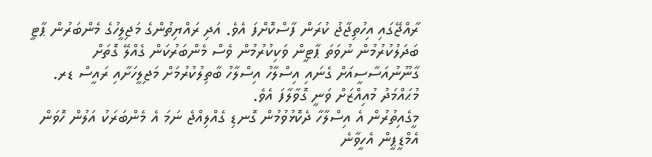ރާއްޖޭގައި އިހުތިޖާޖު ކުރަން ފާސްކޮށްފަ އެވެ. އަދި ރައްޔިތުންގެ މަޖިލީހުގެ މެންބަރުން ޕާޓީ ބަދަލުކުރުމުން ނުވަތަ ޕާޓީން ވަކިކުރުމުން ވެސް މެންބަރުކަން ގެއްލޭ ގޮތަށް ގާނޫނުއަސާސީއަށް ގެނައި އިސްލާހު އިސްލާހު ބާތިލުކުރުމަށް މަޖިލީހަށާއި ރައީސް ޑރ. މުޙައްމަދު މުއިއްޒަށް ވަނީ ގޮވާލާފަ އެވެ.
މީގެއިތުރުން އެ އިސްލާހާ ދެކޮޅުވުމުން ގޮނޑި ގެއްލިއްޖެ ނަމަ އެ މެންބަރަކު އަލުން ހޮވަން އެމްޑީޕީން އެހީވާނެ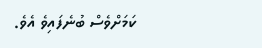ކަމަށްވެސް ބުނެފައިވެ އެވެ.